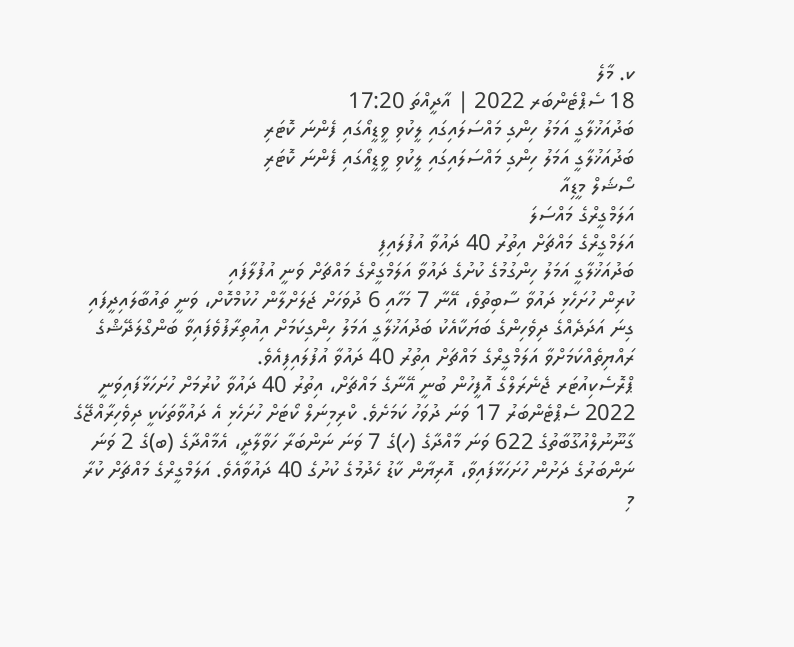ކ. މާލެ
18 ސެޕްޓެންބަރ 2022 | އާދީއްތަ 17:20
ބަދުއަޚުލާގީ އަމަލު ހިންގި މައްސަލައިގައި ލީކުވި ވީޑީއޯގައި ފެންނަ ކޮޓަރި
ބަދުއަޚުލާގީ އަމަލު ހިންގި މައްސަލައިގައި ލީކުވި ވީޑީއޯގައި ފެންނަ ކޮޓަރި
ސޯޝަލް މީޑިއާ
އަލަމްގީރްގެ މައްސަލަ
އަލަމްގީރްގެ މައްޗަށް އިތުރު 40 ދައުވާ އުފުލައިފި
ބަދުއަޚުލާގީ އަމަލު ހިންގުމުގެ ކުށުގެ ދައުވާ އަލަމްގީރްގެ މައްޗަށް ވަނީ އުފުލާފައި
ކުރިން ހުށަހެޅި ދައުވާ ސާބިތުވެ، އޭނާ 7 މަހާއި 6 ދުވަހަށް ޖަލަށްލާން ހުކުމްކޮށް، ވަނީ ތައުބާލައިދީފައި
ގިނަ އަދަދެއްގެ ދިވެހިންގެ ބަޔަކާއެކު ބަދުއަޚުލާގީ އަމަލު ހިންގިކަމަށް އިއުތިރާފުވެފައިވާ ބަންގްލަދޭޝްގެ ރައްޔިތެއްކަމަށްވާ އަލަމްގީރްގެ މައްޗަށް އިތުރު 40 ދައުވާ އުފުލައިފިއެވެ.
ޕްރޮސެކިއުޓަރ ޖެނެރަލްގެ އޮފީހުން ބުނީ އޭނާގެ މައްޗަށް، އިތުރު 40 ދައުވާ ކުރުމަށް ހުށަހަޅާފައިވަނީ 2022 ސެޕްޓެންބަރު 17 ވަނަ ދުވަހު ކަމަށެވެ. ކްރިމިނަލް ކޯޓަށް ހުށަހެޅި އެ ދައުވާތަކަކީ ދިވެހިރާއްޖޭގެ ގާނޫނުލްއުގޫބާތުގެ 622 ވަނަ މާއްދާގެ (ހ)ގެ 7 ވަނަ ނަންބަރާ ހަވާލާދީ، އެމާއްދާގެ (ބ)ގެ 2 ވަނަ ނަންބަރުގެ ދަށުން ހުށަހަޅާފައިވާ، އޮރިޔާން ކާޑު ހެދުމުގެ ކުށުގެ 40 ދައުވާއެވެ. އަލަމްގީރްގެ މައްޗަށް ކުރާ މި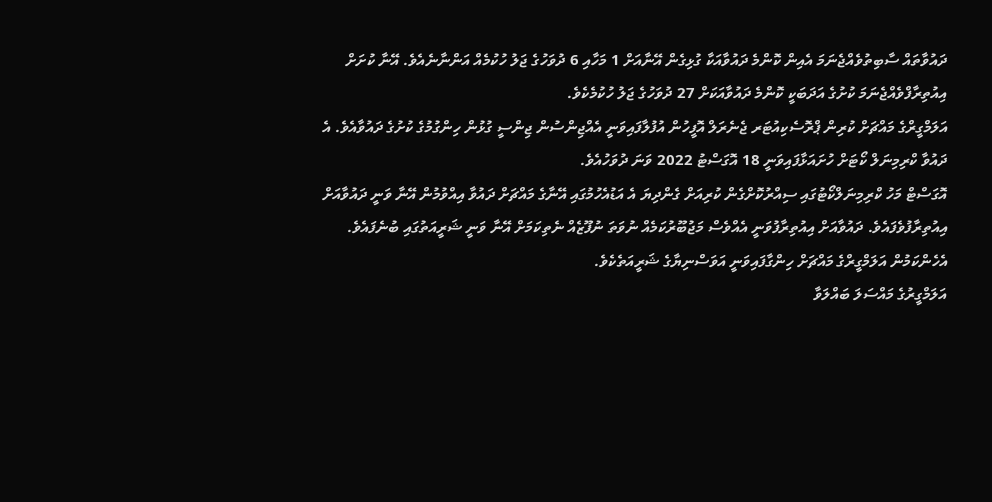ދައުވާތައް ސާބިތުވެއްޖެނަމަ އެއިން ކޮންމެ ދައުވާއަކާ ގުޅިގެން އޭނާއަށް 1 މަހާއި 6 ދުވަހުގެ ޖަލު ހުކުމެއް އަންނާނެއެވެ. އޭނާ ކުށަށް އިއުތިރާފްވެއްޖެނަމަ ކުށުގެ އަދަބަކީ ކޮންމެ ދައުވާއަކަށް 27 ދުވަހުގެ ޖަލު ހުކުމެކެވެ.
އަލަމްގީރްގެ މައްޗަށް ކުރިން ޕްރޮސެކިއުޓަރ ޖެނެރަލް އޮފީހުން އުފުލާފައިވަނީ އެއްޖިންސުން ޖިންސީ ގުޅުން ހިންގުމުގެ ކުށުގެ ދައުވާއެވެ. އެ ދައުވާ ކްރިމިނަލް ކޯޓަށް ހުށައަޅާފައިވަނީ 18 އޮގަސްޓު 2022 ވަނަ ދުވަހުއެވެ.
އޮގަސްޓް މަހު ކްރިމިނަލްކޯޓުގައި ސިއްރުކޮށްގެން ކުރިއަށް ގެންދިޔަ އެ އަޑުއެހުމުގައި އޭނާގެ މައްޗަށް ދައުވާ އިއްވުމުން އޭނާ ވަނީ ދައުވާއަށް އިއުތިރާފުވެފައެވެ. ދައުވާއަށް އިއުތިރާފުވަނީ އެއްވެސް މަޖުބޫރުކަމެއް ނުވަތަ ނުފޫޒެއް ނެތިކަމަށް އޭނާ ވަނީ ޝަރީއަތުގައި ބުނެފައެވެ. އެހެންކަމުން އަލަމްގީރްގެ މައްޗަށް ހިންގާފައިވަނީ އަވަސްނިޔާގެ ޝަރީއަތެކެވެ.
އަލަމްގީރުގެ މައްސަލަ ބައްލަވާ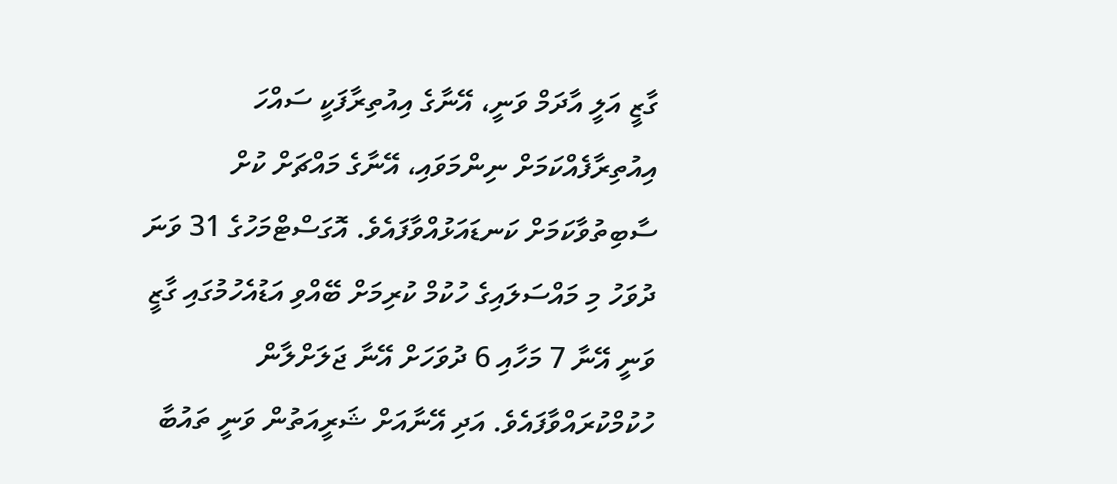ގާޒީ އަލީ އާދަމް ވަނީ، އޭނާގެ އިއުތިރާފަކީ ސައްހަ އިއުތިރާފެއްކަމަށް ނިންމަވައި، އޭނާގެ މައްޗަށް ކުށް ސާބިތުވާކަމަށް ކަނޑައަޅުއްވާފައެވެ. އޮގަސްޓްމަހުގެ 31 ވަނަ ދުވަހު މި މައްސަލައިގެ ހުކުމް ކުރިމަށް ބޭއްވި އަޑުއެހުމުގައި ގާޒީ ވަނީ އޭނާ 7 މަހާއި 6 ދުވަހަށް އޭނާ ޖަލަށްލާން ހުކުމްކުރައްވާފައެވެ. އަދި އޭނާއަށް ޝަރީއަތުން ވަނީ ތައުބާ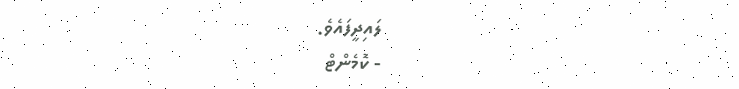ލައިދީފައެވެ.
- ކޮމެންޓް